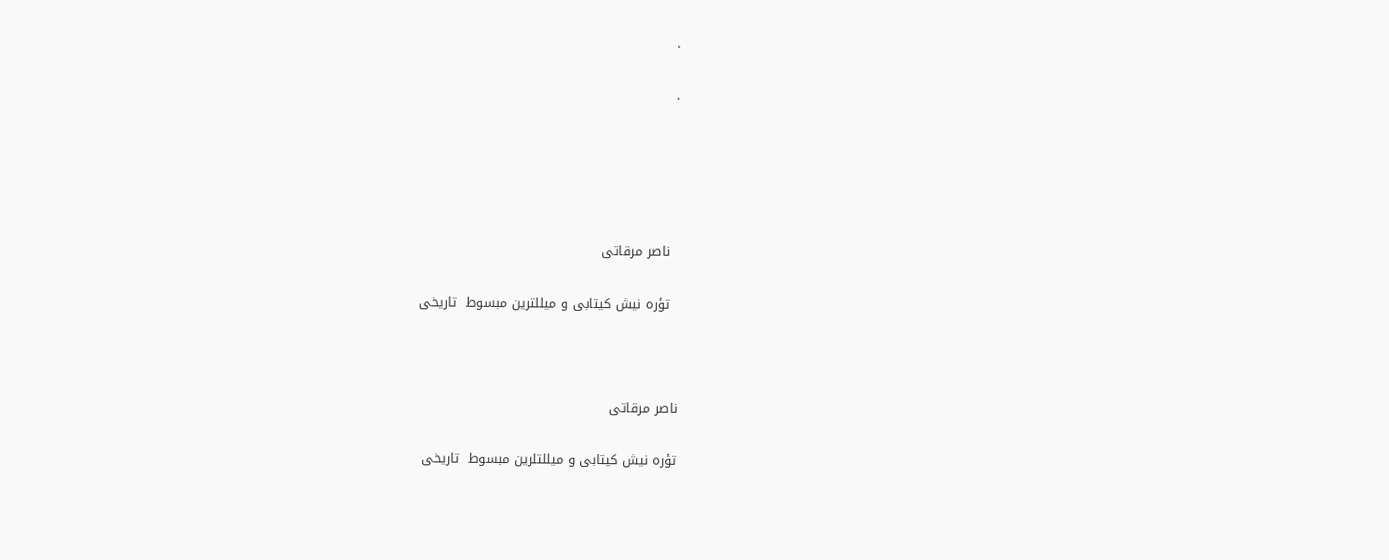.

.





  ناصر مرقاتی

  تؤره نیش کیتابی و میللترین مبسوط  تاریخی



ناصر مرقاتی

تؤره نیش کیتابی و میللتلرین مبسوط  تاریخی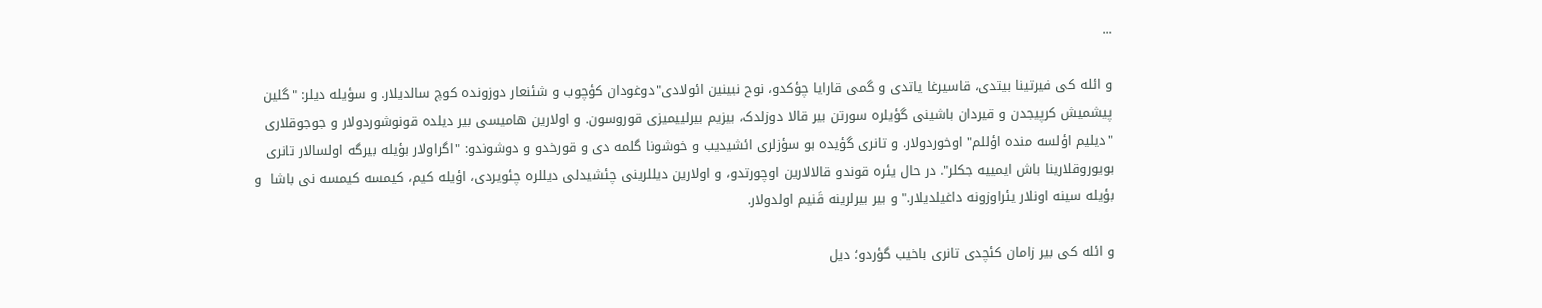...

و ائله کی فیرتینا بیتدی، قاسیرغا یاتدی و گمی قارایا چؤکدو، نوح نبینین ائولادی"دوغودان کؤچوب و شئنعار دوزونده کوچ سالدیلار. و سؤیله دیلر: "گلین پیشمیش کرپیجدن و قیردان باشینی گؤیلره سورتن بیر قالا دوزلدک، بیزیم بیرلییمیزی قوروسون. و اولارین هامیسی بیر دیلده قونوشوردولار و جوجوقلاری "دیلیم اؤلسه منده اؤللم" اوخوردولار. و تانری گؤیده بو سؤزلری ائشیدیب و خوشونا گلمه دی و قورخدو و دوشوندو: "اگراولار بؤیله بیرگه اولسالار تانری بویوروقلارینا باش ایمییه جکلر". در حال یئره قوندو قالالارین اوچورتدو، و اولارین دیللرینی چئشیدلی دیللره چئویردی، اؤیله کیم، کیمسه کیمسه نی باشا  و بؤیله سینه اونلار یئراوزونه داغیلدیلار." و بیر بیرلرینه قَنیم اولدولار.

و ائله کی بیر زامان کئچدی تانری باخیب گؤردو؛ دیل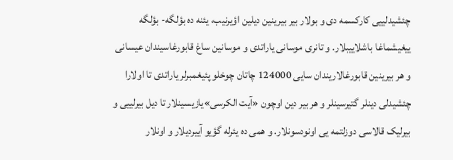چئشیدلییی کارکسمه دی و بولار بیر بیرینین دیلین اؤیرنیب، یئنه ده بؤلگه- بؤلگه ییغیشماغا باشلاییبلار. و تانری موسانی یاراتدی و موسانین ساغ قابورغاسیندان عیسانی و هر بیرینین قابورغالاریندان سایی 124000 چاتان چوخلو پئیغمبرلر یاراتدی تا اولارا چئشیدلی دینلر گتیرسینلر و هر بیر دین اوچون «آیت الکرسی»یازیسینلار تا دیل بیرلییی و بیرلیک قالاسی دوزلتمه یی اونودسونلار. و همی ده یئرله گؤیو آییردیلار و اونلار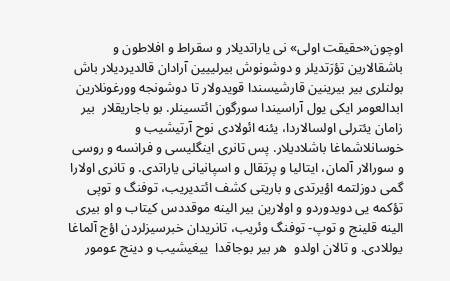اوچون«حقیقت اولی» نی یاراتدیلار و سقراط و افلاطون و باشقالارین تؤرَتدیلر و دوشونوش بیرلییین آرادان قالدیردیلار باش بولنلری بیر بیرینین قارشیسندا قویدولار تا دوشونجه وورغونلارین ابدالعومر ایکی یول آراسیندا سورگون ائتسینلر. بو باجاریقلار  بیر زامان یئترلی اولسالاردا، یئنه ائولادی نوح آرتیشیب و خوسانلاشماغا باشلادیلار. پس تانری اینگلیسی و فرانسه و روسی و سورالار آلمان، ایتالیا و پرتقال و اسپانیانی یاراتدی. و تانری اولارا گمی دوزلتمه اؤیرتدی و باریتی کشف ائتدیریب، توفنگ و توپی تؤکمه یی دویدوردو و اولارین بیر الینه موقددس کیتاب و او بیری الینه قلینج و توپ- توفنگ وئریب، تانریدان خبرسیزلردن اؤج آلماغا یوللادی. و تالان اولدو  هر بیر بوجاقدا  ییغیشیب و دینج عومور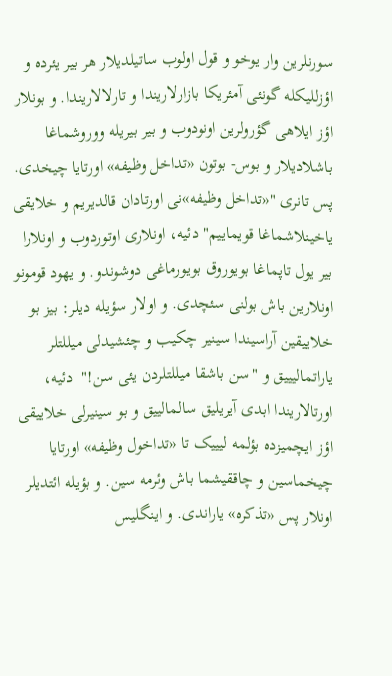سورنلرین وار یوخو و قول اولوب ساتیلدیلار هر بیر یئرده و اؤزللیکله گونئی آمئریکا بازارلاریندا و تارلالاریندا. و بونلار اؤز ایلاهی گؤرولرین اونودوب و بیر بیریله ووروشماغا باشلادیلار و بوس- بوتون «تداخل وظیفه» اورتایا چیخدی. پس تانری "«تداخل وظیفه»نی اورتادان قالدیریم و خلایقی یاخینلاشماغا قویماییم" دئیه، اونلاری اوتوردوب و اونلارا بیر یول تاپماغا بویوروق بویورماغی دوشوندو. و یهود قومونو اونلارین باش بولنی سئچدی. و اولار سؤیله دیلر: بیز بو خلاییقین آراسیندا سینیر چکیب و چئشیدلی میللتلر یاراتمالیییق و "سن باشقا میللتلردن یئی سن!"  دئیه، اورتالاریندا ابدی آیریلیق سالمالییق و بو سینیرلی خلاییقی اؤز ایچمیزده بؤلمه لیییک تا «تداخول وظیفه» اورتایا چیخماسین و چاققیشما باش وئرمه سین. و بؤیله ائتدیلر اونلار پس «تذکره» یاراندی. و اینگلیس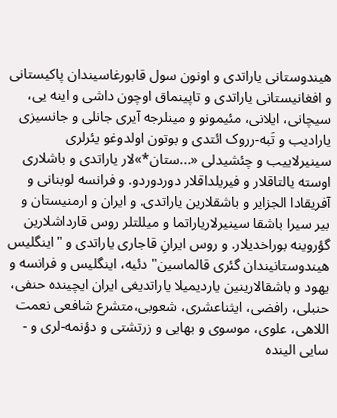هیندوستانی یاراتدی و اونون سول قابورغاسیندان پاکیستانی و افغانیستانی یاراتدی و تاپینماق اوچون داشی و اینه یی، سیچانی، ایلانی، مئیمونو و مینلرجه آیری جانلی و جانسیزی یارادیب و تَبه-رروک ائتدی و بوتون اولدوغو یئرلری سینیرلاییب و چئشیدلی «...ستان*»لار یاراتدی و باشلاری اوسته یالتاقلار و فیریلداقلار دوردوردو. و فرانسه لوبنانی و آفریقادا الجزایر و باشقلارین یاراتدی. و ایران و ارمنیستان و بیر سیرا باشقا سینیرلاریاراتما و میللتلر روس قارداشلارین گؤروینه بوراخدیلار. و روس ایرانِ قاجاری یاراتدی و "اینگلیس هیندوستانیندان گئری قالماسین" دئیه، اینگلیس و فرانسه و یهود و باشقالارینین یاردیمیلا یاراتدیغی ایران ایچینده حنفی، حنبلی، رافضی، ایثناعشری، شعوبی،متشرع شافعی نعمت اللاهی، علوی، موسوی و بهایی و زرتشتی و دؤنمه-لری و - سایی الینده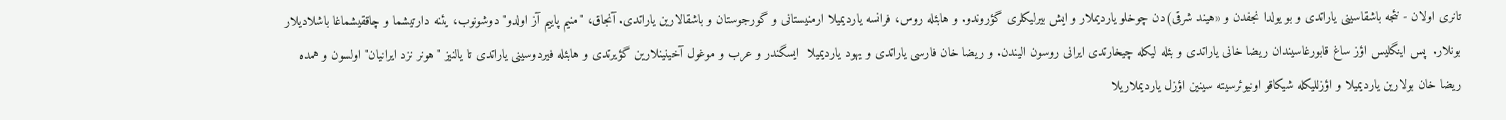تانری اولان - نئجه باشقاسینی یاراتدی و بو یولدا نجفدن و «هیند شرقی)دن چوخلو یاردیملار و ایش بیرلیکلری گؤروندو. و هابئله روس، فرانسه یاردیمیلا ارمنیستانی و گورجوستان و باشقالارین یاراتدی. آنجاق، "منیم پاییم آز اولدو" دوشونوب، یئنه دارتیشما و چاققیشماغا باشلادیلار بونلار.  پس اینگلیس اؤز ساغ قابورغاسیندان ریضا خانی یاراتدی و بئله لیکله چیخارتدی ایرانی روسون الیندن. و ریضا خان فارسی یاراتدی و یهود یاردیمیلا  ایسگندر و عرب و موغول آخینینلارین گؤیرتدی و هابئله فیردوسینی یاراتدی تا یالنیز "هونر نزد ایرانیان" اولسون و همده ریضا خان بولارین یاردیمیلا و اؤزللیکله شیکاقو اونیوئرسیته سینین اؤزل یاردیملاریلا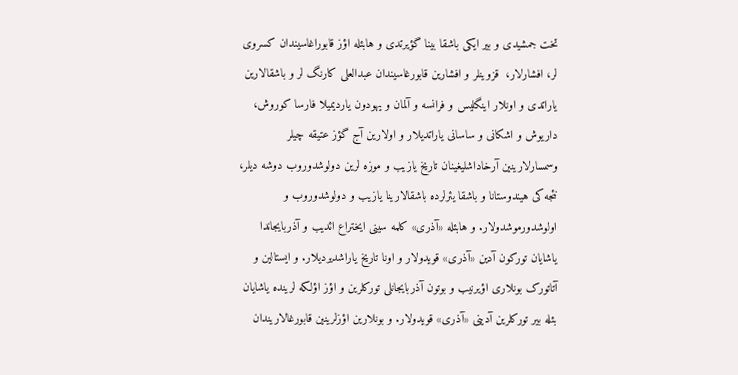تخت جمشیدی و بیر ایکی باشقا بینا گؤیرتدی و هابئله اؤز قابوراغاسیندان کسروی لر، افشارلار،  قزوینلر و افشارین قابورغاسیندان عبدالعلی کارنگ لر و باشقالارین یاراتدی و اونلار اینگلیس و فرانسه و آلمان و یهودون یاردیمیلا فارسا کوروش، داریوش و اشکانی و ساسانی یاراتدیلار و اولارین آج گؤز عتیقه چیلر وسمسارلارینین آرخاداشلیغینان تاریخ یازیب و موزه لرین دولوشدوروب دوشه دیلر، نئجه کی هیندوستانا و باشقا یئرلرده باشقالارینا یازیب و دولوشدوروب و اولوشدورموشدولار. و هابئله «آذری» کلمه سینی ایختراع ائدیب و آذربایجاندا یاشایان تورکون آدین «آذری» قویدولار و اونا تاریخ یاراشدیردیلار. و ایستالین و آتاتورک بونلاری اؤیرنیب و بوتون آذربایجانلی تورکلرین و اؤز اؤلکه لرینده یاشایان بئله بیر تورکلرین آدینی «آذری» قویدولار. و بونلارین اؤزلرینین قابورغالاریندان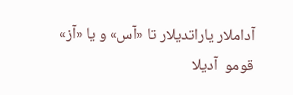آداملار یاراتدیلار تا «آس» و یا «آز» قومو  آدیلا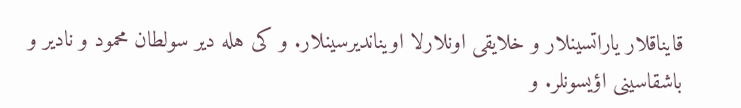قایناقلار یاراتسینلار و خلایقی اونلارلا اویناندیرسینلار. و کی هله دیر سولطان محمود و نادیر و باشقاسینی اؤیسونلر. و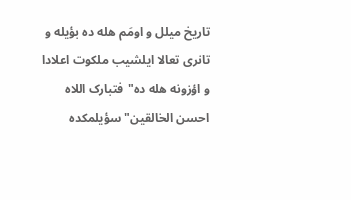تاریخ میلل و اومَم هله ده بؤیله و تانری تعالا ایلشیب ملکوت اعلادا و اؤزونه هله ده"فتبارک اللاه احسن الخالقین" سؤیلمکده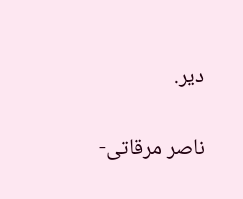دیر.


ناصر مرقاتی-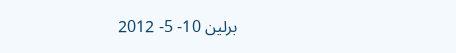برلین 10- 5- 2012